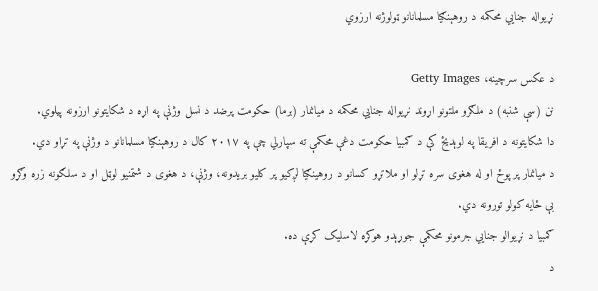نړیواله جنايي محکمه د روهېنګیا مسلمانانو ټولوژنه ارزوي

د عکس سرچینه، Getty Images
نن (سې شنبه) د ملګرو ملتونو اړوند نړیواله جنايي محکمه د میانمار (برما) حکومت پرضد د نسل وژنې په اړه د شکایتونو ارزونه پیلوي.
دا شکایتونه د افریقا په لوېدیځ کې د ګمبیا حکومت دغې محکمې ته سپارلي چې په ۲۰۱۷ کال د روهېنګیا مسلمانانو د وژنې په تړاو دي.
د میانمار پر پوځ او له هغوی سره تړلو او ملاتړو کسانو د روهینګیا لږکیو پر کلیو بریدونه، وژنې، د هغوی د شتمنیو لوټل او د سلګونه زره وګړو بې ځایه کولو تورونه دي.
ګمبیا د نړیوالو جنايي جرمونو محکمې جوړېدو هوکړه لاسلیک کړې ده.
د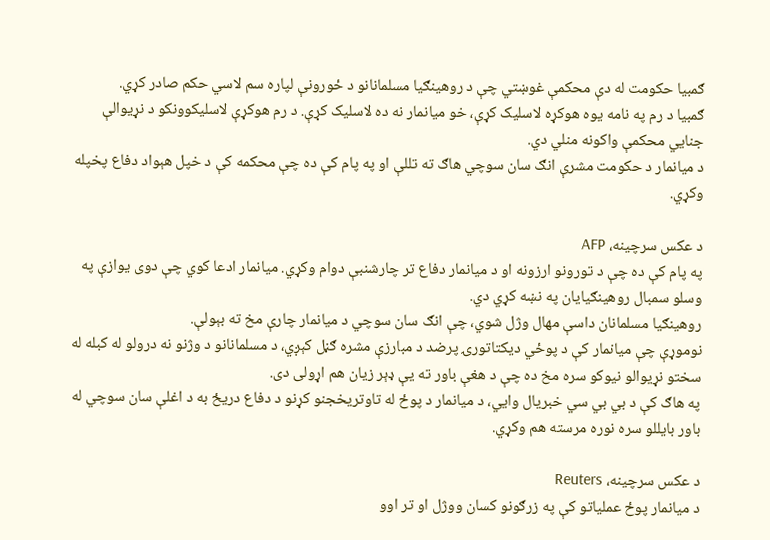ګمبیا حکومت له دې محکمې غوښتي چې د روهینګیا مسلمانانو د ځورونې لپاره سم لاسي حکم صادر کړي.
ګمبیا د رم په نامه یوه هوکړه لاسلیک کړې، خو میانمار نه ده لاسلیک کړې. د رم هوکړې لاسلیکوونکو د نړیوالې جنايي محکمې واکونه منلي دي.
د میانمار د حکومت مشرې انګ سان سوچي هاګ ته تللې او په پام کې ده چې محکمه کې د خپل هېواد دفاع پخپله وکړي.

د عکس سرچینه، AFP
په پام کې ده چې د تورونو ارزونه او د میانمار دفاع تر چارشنبې دوام وکړي. میانمار ادعا کوي چې دوی یوازې په وسلو سمبال روهینګیایان په نښه کړي دي.
روهینګیا مسلمانان داسې مهال وژل شوي، چې انګ سان سوچي د میانمار چارې مخ ته بېولې.
نوموړې چې میانمار کې د پوځي دیکتاتورۍ پرضد د مبارزې مشره ګڼل کېږي، د مسلمانانو د وژنو نه درولو له کبله له سختو نړیوالو نیوکو سره مخ ده چې د هغې باور ته یې ډېر زیان هم اړولی دی.
په هاګ کې د بي بي سي خبریال وايي، د میانمار د پوځ له تاوتریخجنو کړنو د دفاع دریځ به د اغلې سان سوچي له باور بایللو سره نوره مرسته هم وکړي.

د عکس سرچینه، Reuters
د میانمار پوځ عملیاتو کې په زرګونو کسان ووژل او تر اوو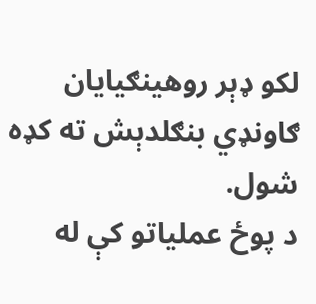لکو ډېر روهینګیایان ګاونډي بنګلدېش ته کډه شول.
د پوځ عملیاتو کې له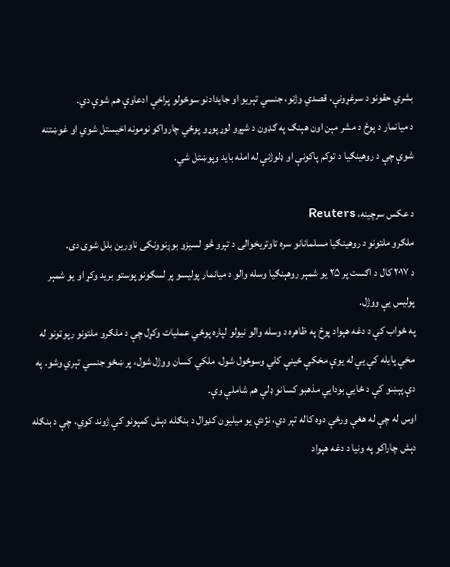بشري حقونو د سرغړونې، قصدي وژنو، جنسي تېریو او جایدادنو سوځولو پراخې ادعاوې هم شوې دي.
د میانمار د پوځ د مشر مېن اون هېنګ په ګډون د شپږو لوړپوړو پوځي چارواکو نومونه اخیستل شوي او غوښتنه شوې چې د روهینګیا د توکم پاکونې او ډلوژنې له امله باید وپوښتل شي.

د عکس سرچینه، Reuters
ملګرو ملتونو د روهینګیا مسلمانانو سره تاوتریخوالی د تېرو څو لسیزو بوږنوونکی ناورین بلل شوی دی.
د ۲۰۱۷ کال د اګست پر ۲۵ یو شمېر روهېنګیا وسله والو د میانمار پولیسو پر لسګونو پوستو برید وکړ او یو شمېر پولیس یې ووژل.
په ځواب کې د دغه هېواد پوځ په ظاهره د وسله والو نیولو لپاره پوځي عملیات وکړل چې د ملګرو ملتونو رپوټونو له مخې پایله کې یې له یوې مخکې ځینې کلي وسوځول شول، ملکي کسان ووژل شول، پر ښځو جنسي تېري وشو. په دې پېښو کې د ځايي بودايي مذهبو کسانو ډلې هم شاملې وې.
اوس له چې له هغې ورځې دوه کاله تېر دي، نژدې یو میلیون کډوال د بنګله دېش کمپونو کې ژوند کوي، چې د بنګله دېش چاراکو په ونیا د دغه هېواد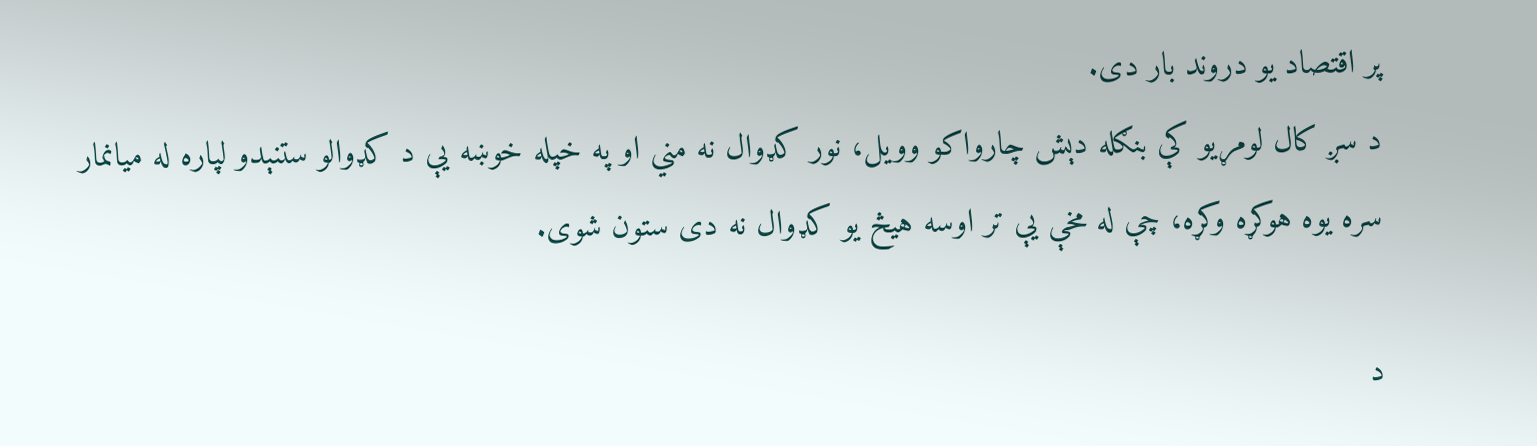پر اقتصاد یو دروند بار دی.
د سږ کال لومړیو کې بنګله دېش چارواکو وویل، نور کډوال نه مني او په خپله خوښه یې د کډوالو ستنېدو لپاره له میانمار سره یوه هوکړه وکړه، چې له مخې یې تر اوسه هیڅ یو کډوال نه دی ستون شوی.

د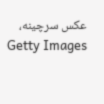عکس سرچینه، Getty Images